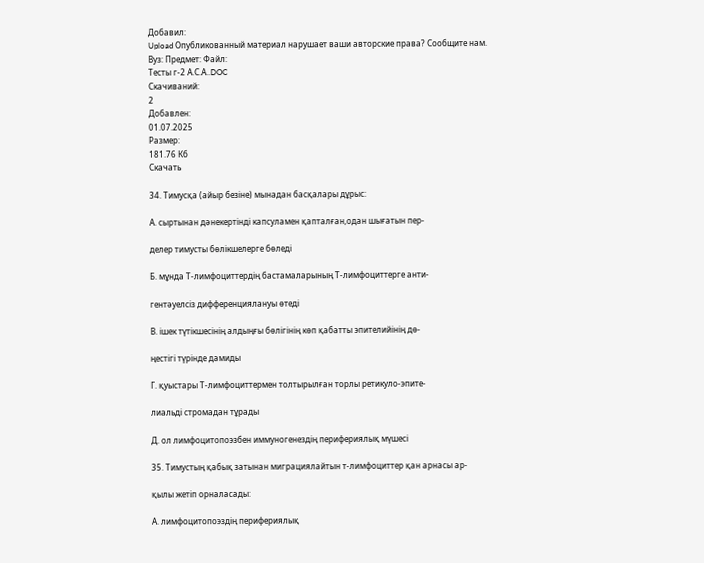Добавил:
Upload Опубликованный материал нарушает ваши авторские права? Сообщите нам.
Вуз: Предмет: Файл:
Тесты г-2 А.С.А..DOC
Скачиваний:
2
Добавлен:
01.07.2025
Размер:
181.76 Кб
Скачать

34. Тимусқа (айыр безіне) мынадан басқалары дұрыс:

А. сыртынан дәнекертінді капсуламен қапталған,одан шығатын пер-

делер тимусты бөлікшелерге бөледі

Б. мұнда Т-лимфоциттердің бастамаларының Т-лимфоциттерге анти-

гентәуелсіз дифференциялануы өтеді

В. ішек түтікшесінің алдыңғы бөлігінің көп қабатты эпителийінің дө-

ңестігі түрінде дамиды

Г. қуыстары Т-лимфоциттермен толтырылған торлы ретикуло-эпите-

лиальді стромадан тұрады

Д. ол лимфоцитопоэзбен иммуногенездің перифериялық мүшесі

35. Тимустың қабық затынан миграциялайтын т-лимфоциттер қан арнасы ар-

қылы жетіп орналасады:

А. лимфоцитопоэздің перифериялық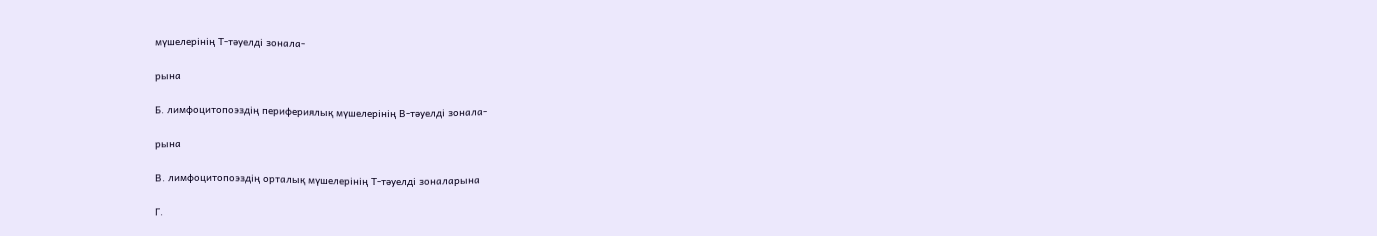мүшелерінің Т-тәуелді зонала-

рына

Б. лимфоцитопоэздің перифериялық мүшелерінің В-тәуелді зонала-

рына

В. лимфоцитопоэздің орталық мүшелерінің Т-тәуелді зоналарына

Г.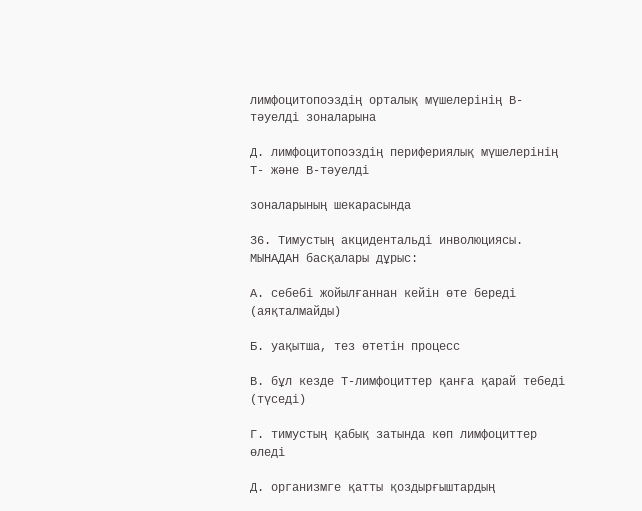лимфоцитопоэздің орталық мүшелерінің В-тәуелді зоналарына

Д. лимфоцитопоэздің перифериялық мүшелерінің Т- және В-тәуелді

зоналарының шекарасында

36. Тимустың акцидентальді инволюциясы. МЫНАДАН басқалары дұрыс:

А. себебі жойылғаннан кейін өте береді (аяқталмайды)

Б. уақытша, тез өтетін процесс

В. бұл кезде Т-лимфоциттер қанға қарай тебеді (түседі)

Г. тимустың қабық затында көп лимфоциттер өледі

Д. организмге қатты қоздырғыштардың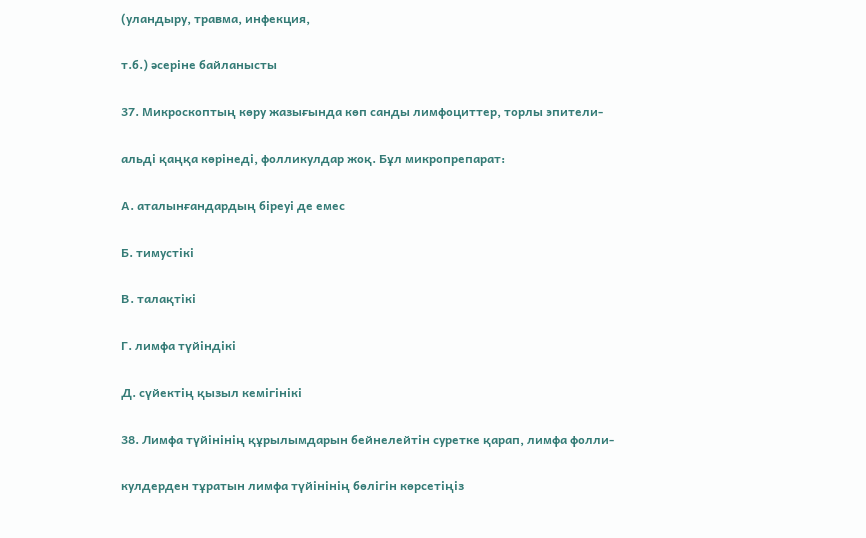(уландыру, травма, инфекция,

т.б.) әсеріне байланысты

37. Микроскоптың көру жазығында көп санды лимфоциттер, торлы эпители-

альді қаңқа көрінеді, фолликулдар жоқ. Бұл микропрепарат:

А. аталынғандардың біреуі де емес

Б. тимустікі

В. талақтікі

Г. лимфа түйіндікі

Д. сүйектің қызыл кемігінікі

38. Лимфа түйінінің құрылымдарын бейнелейтін суретке қарап, лимфа фолли-

кулдерден тұратын лимфа түйінінің бөлігін көрсетіңіз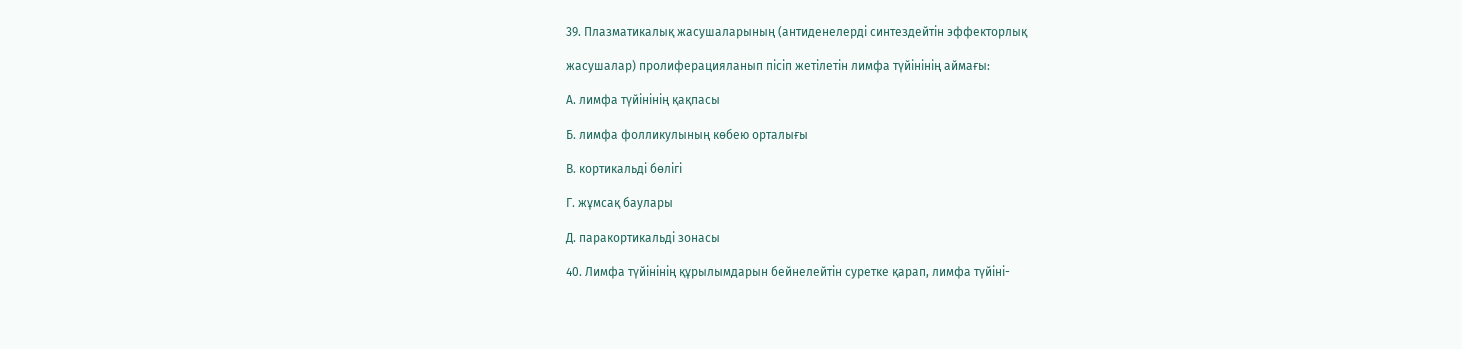39. Плазматикалық жасушаларының (антиденелерді синтездейтін эффекторлық

жасушалар) пролиферацияланып пісіп жетілетін лимфа түйінінің аймағы:

А. лимфа түйінінің қақпасы

Б. лимфа фолликулының көбею орталығы

В. кортикальді бөлігі

Г. жұмсақ баулары

Д. паракортикальді зонасы

40. Лимфа түйінінің құрылымдарын бейнелейтін суретке қарап, лимфа түйіні-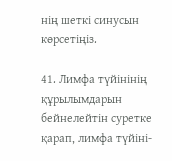нің шеткі синусын көрсетіңіз.

41. Лимфа түйінінің құрылымдарын бейнелейтін суретке қарап, лимфа түйіні-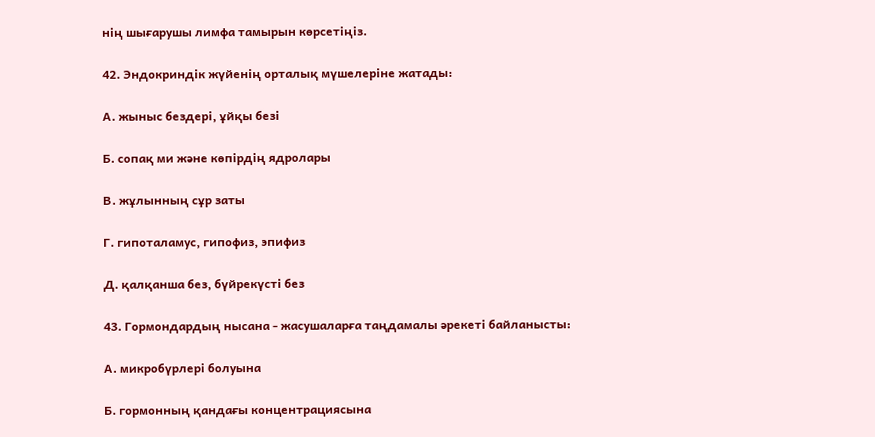нің шығарушы лимфа тамырын көрсетіңіз.

42. Эндокриндік жүйенің орталық мүшелеріне жатады:

А. жыныс бездері, ұйқы безі

Б. сопақ ми және көпірдің ядролары

В. жұлынның сұр заты

Г. гипоталамус, гипофиз, эпифиз

Д. қалқанша без, бүйрекүсті без

43. Гормондардың нысана - жасушаларға таңдамалы әрекеті байланысты:

А. микробүрлері болуына

Б. гормонның қандағы концентрациясына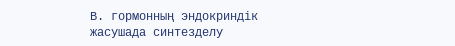В. гормонның эндокриндік жасушада синтезделу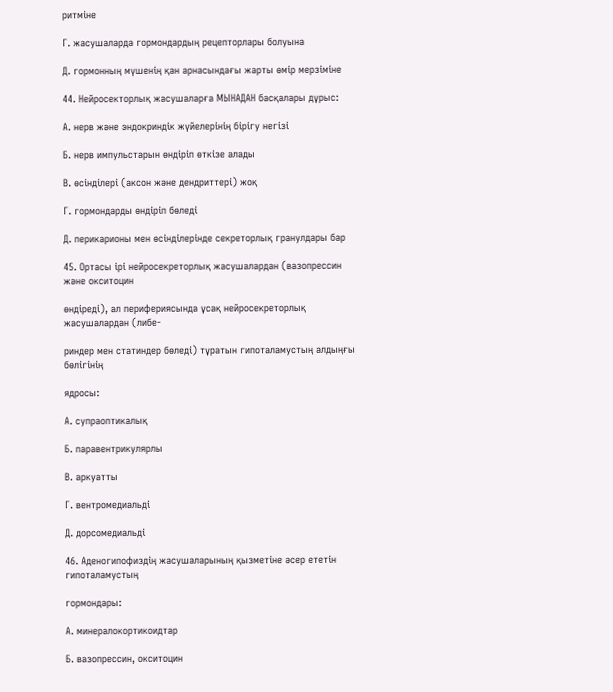ритміне

Г. жасушаларда гормондардың рецепторлары болуына

Д. гормонның мүшенің қан арнасындағы жарты өмір мерзіміне

44. Нейросекторлық жасушаларға МЫНАДАН басқалары дұрыс:

А. нерв және эндокриндік жүйелерінің бірігу негізі

Б. нерв импульстарын өндіріп өткізе алады

В. өсінділері (аксон және дендриттері) жоқ

Г. гормондарды өндіріп бөледі

Д. перикарионы мен өсінділерінде секреторлық гранулдары бар

45. Ортасы ірі нейросекреторлық жасушалардан (вазопрессин және окситоцин

өндіреді), ал перифериясында ұсақ нейросекреторлық жасушалардан (либе-

риндер мен статиндер бөледі) тұратын гипоталамустың алдыңғы бөлігінің

ядросы:

А. супраоптикалық

Б. паравентрикулярлы

В. аркуатты

Г. вентромедиальді

Д. дорсомедиальді

46. Аденогипофиздің жасушаларының қызметіне әсер ететін гипоталамустың

гормондары:

А. минералокортикоидтар

Б. вазопрессин, окситоцин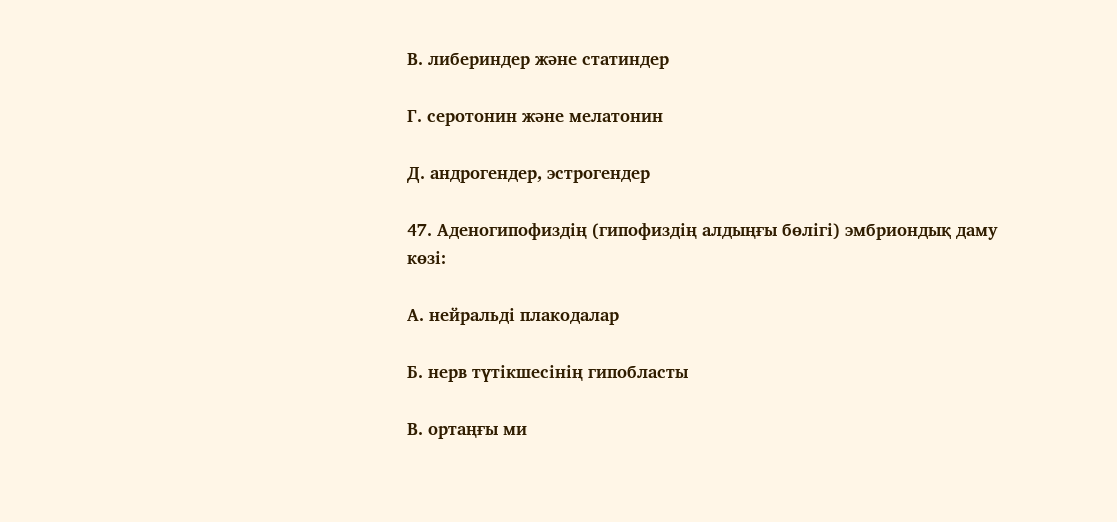В. либериндер және статиндер

Г. серотонин және мелатонин

Д. андрогендер, эстрогендер

47. Аденогипофиздің (гипофиздің алдыңғы бөлігі) эмбриондық даму көзі:

А. нейральді плакодалар

Б. нерв түтікшесінің гипобласты

В. ортаңғы ми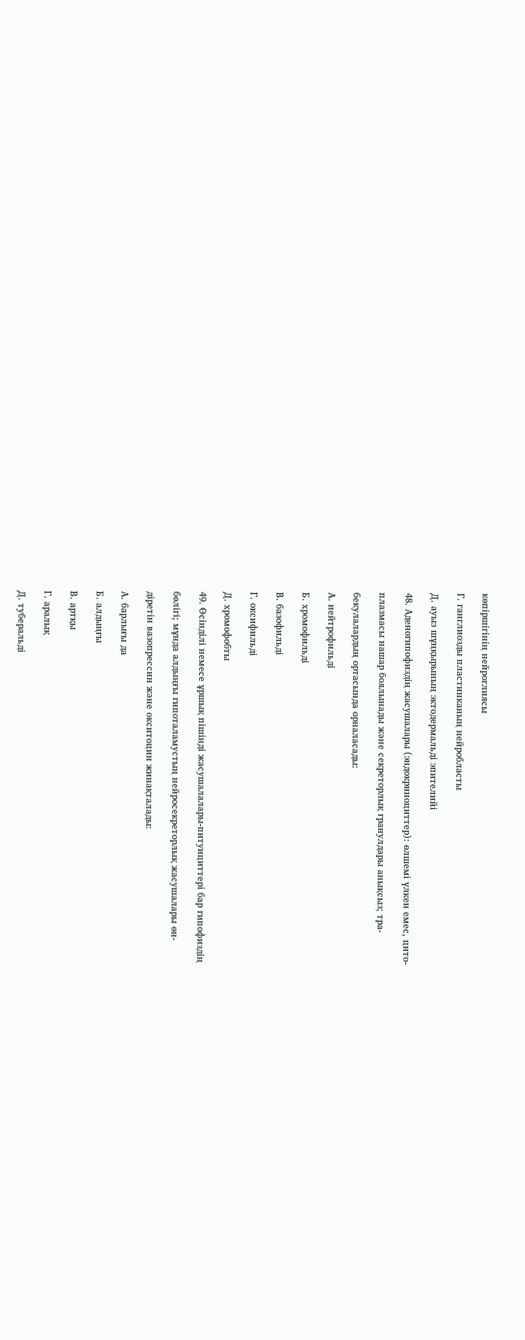көпіршігінің нейроглиясы

Г. ганглиозды пластинканың нейробласты

Д. ауыз шұңқырының эктодермальді эпителийі

48. Аденогипофиздің жасушалары (эндокриноциттер): өлшемі үлкен емес, цито-

плазмасы нашар боялынады және секреторлық гранулдары анықсыз; тра-

бекулалардың ортасында орналасады:

А. нейтрофильді

Б. хромофильді

В. базофильді

Г. оксифильді

Д. хромофобты

49. Өсінділі немесе ұршық пішінді жасушалалары-питуициттері бар гипофиздің

бөлігі; мұнда алдыңғы гипоталамустың нейросекреторлық жасушалары өн-

діретін вазопрессин және окситоцин жинақталады:

А. барлығы да

Б. алдыңғы

В. артқы

Г. аралық

Д. туберальді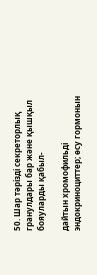50. Шар тәрізді секреторлық гранулдары бар және қышқыл бояуларды қабыл-

дайтын хромофильді эндокриноциттер; өсу гормонын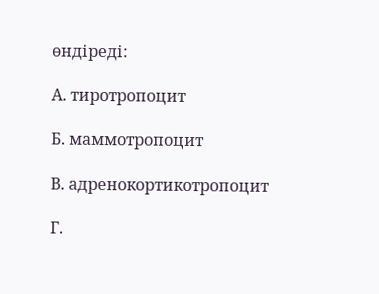өндіреді:

А. тиротропоцит

Б. маммотропоцит

В. адренокортикотропоцит

Г.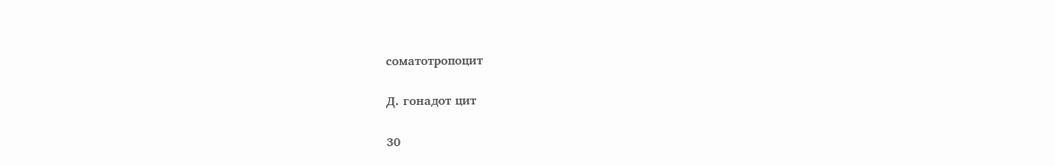соматотропоцит

Д. гонадот цит

30